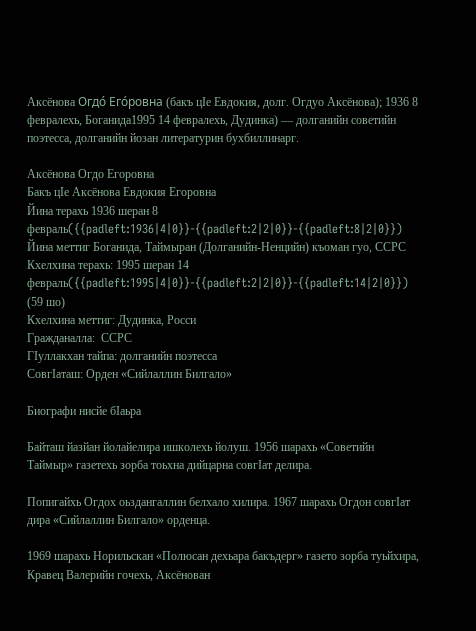Аксёнова Огдо́ Его́ровна (бакъ цӀе Евдокия, долг. Огдуо Аксёнова); 1936 8 февралехь, Боганида1995 14 февралехь, Дудинка) — долганийн советийн поэтесса, долганийн йозан литературин бухбиллинарг.

Аксёнова Огдо Егоровна
Бакъ цӀе Аксёнова Евдокия Егоровна
Йина терахь 1936 шеран 8 февраль({{padleft:1936|4|0}}-{{padleft:2|2|0}}-{{padleft:8|2|0}})
Йина меттиг Боганида, Таймыран (Долганийн-Ненцийн) къоман гуо, ССРС
Кхелхина терахь: 1995 шеран 14 февраль({{padleft:1995|4|0}}-{{padleft:2|2|0}}-{{padleft:14|2|0}}) (59 шо)
Кхелхина меттиг: Дудинка, Росси
Гражданалла:  ССРС
ГӀуллакхан тайпа: долганийн поэтесса
СовгӀаташ: Орден «Сийлаллин Билгало»

Биографи нисйе бӀаьра

Байташ йазйан йолайелира ишколехь йолуш. 1956 шарахь «Советийн Таймыр» газетехь зорба тоьхна дийцарна совгӀат делира.

Попигайхь Огдох оьздангаллин белхало хилира. 1967 шарахь Огдон совгӀат дира «Сийлаллин Билгало» орденца.

1969 шарахь Норильскан «Полюсан дехьара бакъдерг» газето зорба туьйхира, Кравец Валерийн гочехь, Аксёнован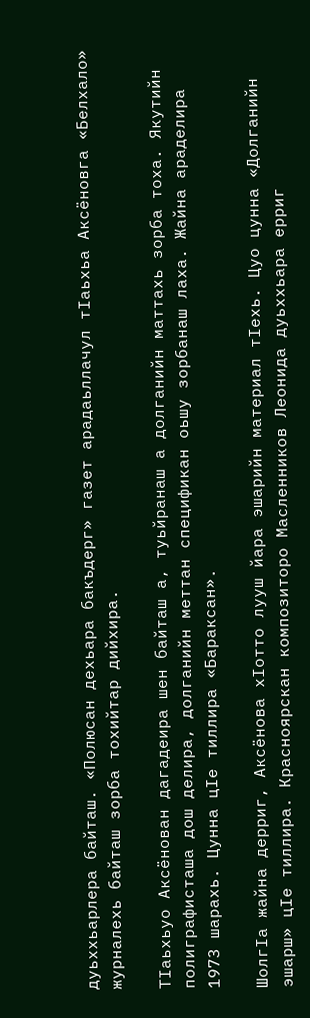дуьххьарлера байташ. «Полюсан дехьара бакъдерг» газет арадаьллачул тӀаьхьа Аксёновга «Белхало» журналехь байташ зорба тохийтар дийхира.

ТӀаьхьуо Аксёнован дагадеира шен байташ а, туьйранаш а долганийн маттахь зорба тоха. Якутийн полиграфисташа дош делира, долганийн меттан спецификан оьшу зорбанаш лаха. Жайна араделира 1973 шарахь. Цунна цӀе тиллира «Бараксан».

ШолгӀа жайна дерриг, Аксёнова хӀотто лууш йара эшарийн материал тӀехь. Цуо цунна «Долганийн эшарш» цӀе тиллира. Красноярскан композиторо Масленников Леонида дуьххьара ерриг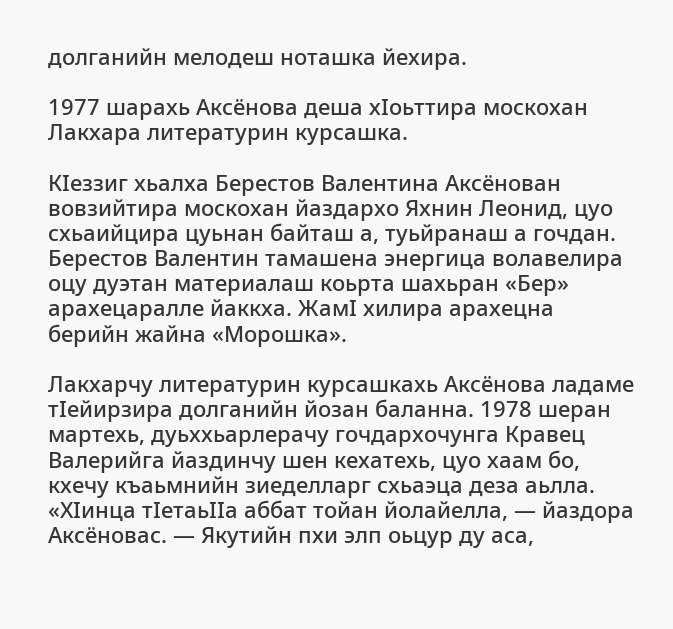долганийн мелодеш ноташка йехира.

1977 шарахь Аксёнова деша хӀоьттира москохан Лакхара литературин курсашка.

КӀеззиг хьалха Берестов Валентина Аксёнован вовзийтира москохан йаздархо Яхнин Леонид, цуо схьаийцира цуьнан байташ а, туьйранаш а гочдан. Берестов Валентин тамашена энергица волавелира оцу дуэтан материалаш коьрта шахьран «Бер» арахецаралле йаккха. ЖамӀ хилира арахецна берийн жайна «Морошка».

Лакхарчу литературин курсашкахь Аксёнова ладаме тӀейирзира долганийн йозан баланна. 1978 шеран мартехь, дуьххьарлерачу гочдархочунга Кравец Валерийга йаздинчу шен кехатехь, цуо хаам бо, кхечу къаьмнийн зиеделларг схьаэца деза аьлла. «ХӀинца тӀетаьӀӀа аббат тойан йолайелла, — йаздора Аксёновас. — Якутийн пхи элп оьцур ду аса,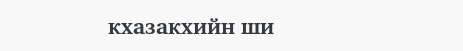кхазакхийн ши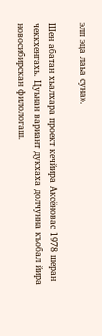элп эца лаьа суна».

Шен абатан хьалхара проект кечйира Аксёновас 1978 шеран чеккхенгахь. Цуьнан вариант дукхаха долчунна къобал йира новосибирскан филологаш.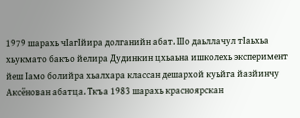1979 шарахь чӀагӀйира долганийн абат. Шо даьллачул тӀаьхьа хьукмато бакъо йелира Дудинкин цхьаьна ишколехь эксперимент йеш Ӏамо болийра хьалхара классан дешархой куьйга йазйинчу Аксёнован абатца. Ткъа 1983 шарахь красноярскан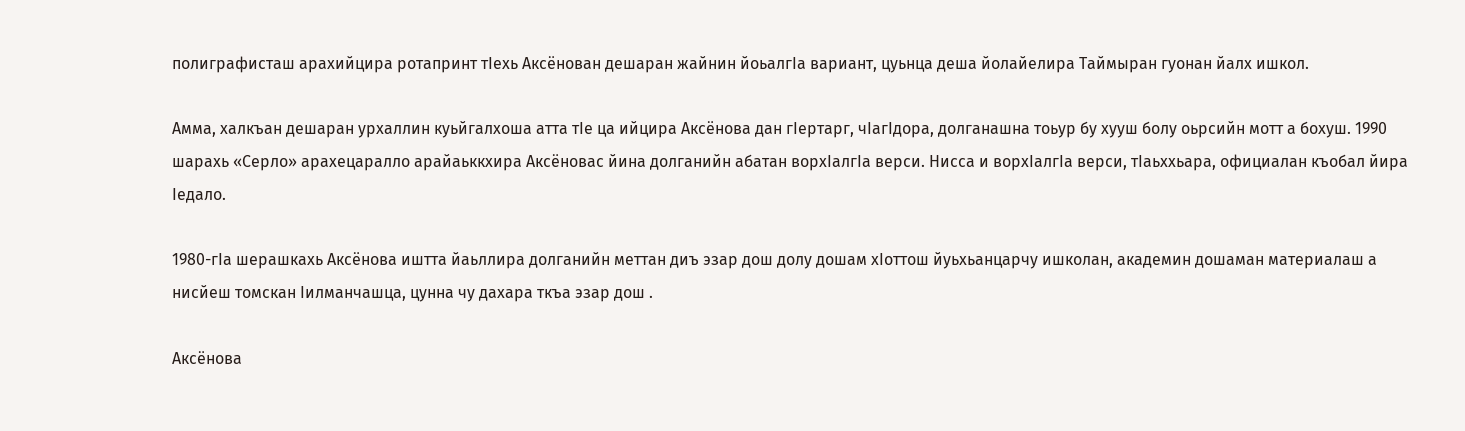полиграфисташ арахийцира ротапринт тӀехь Аксёнован дешаран жайнин йоьалгӀа вариант, цуьнца деша йолайелира Таймыран гуонан йалх ишкол.

Амма, халкъан дешаран урхаллин куьйгалхоша атта тӀе ца ийцира Аксёнова дан гӀертарг, чӀагӀдора, долганашна тоьур бу хууш болу оьрсийн мотт а бохуш. 1990 шарахь «Серло» арахецаралло арайаьккхира Аксёновас йина долганийн абатан ворхӀалгӀа верси. Нисса и ворхӀалгӀа верси, тӀаьххьара, официалан къобал йира Ӏедало.

1980-гӀа шерашкахь Аксёнова иштта йаьллира долганийн меттан диъ эзар дош долу дошам хӀоттош йуьхьанцарчу ишколан, академин дошаман материалаш а нисйеш томскан Ӏилманчашца, цунна чу дахара ткъа эзар дош .

Аксёнова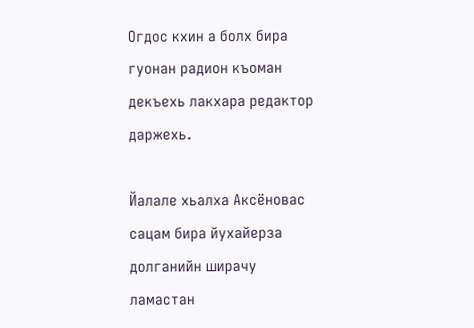Огдос кхин а болх бира гуонан радион къоман декъехь лакхара редактор даржехь.

Йалале хьалха Аксёновас сацам бира йухайерза долганийн ширачу ламастан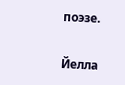поэзе.

Йелла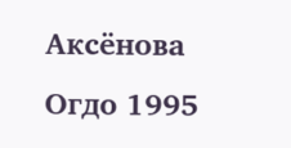Аксёнова Огдо 1995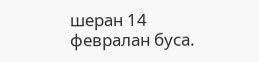шеран 14 февралан буса.